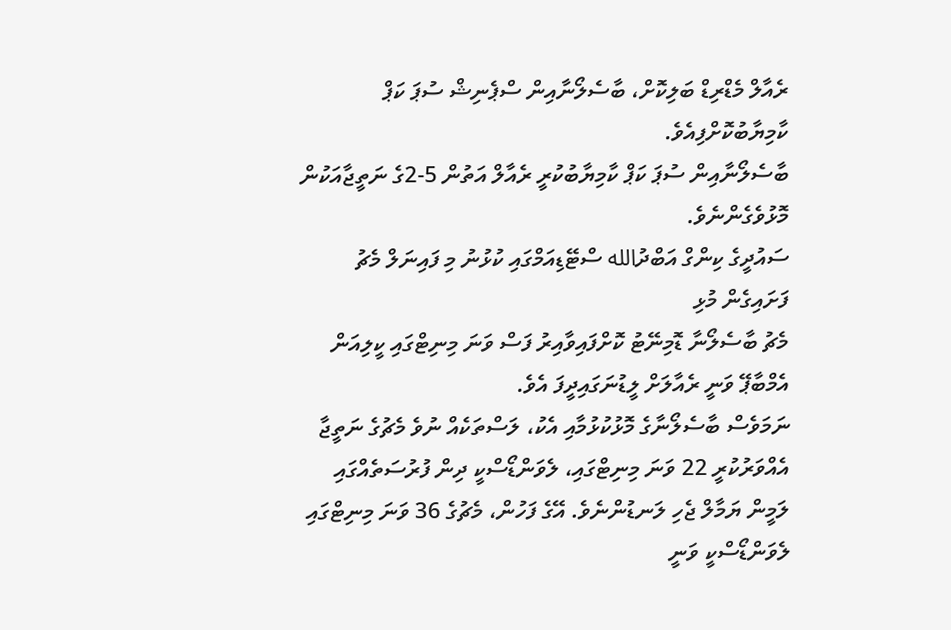ރެއާލް މެޑްރިޑް ބަލިކޮށް، ބާސެލޯނާއިން ސްޕެނިޝް ސުޕަ ކަޕް ކާމިޔާބުކޮށްފިއެވެ.
ބާސެލޯނާއިން ސުޕަ ކަޕް ކާމިޔާބުކުރީ ރެއާލް އަތުން 5-2ގެ ނަތީޖާއަކުން މޮޅުވެގެންނެވެ.
ސައުދީގެ ކިންގް އަބްދުالله ސްޓޭޑިއަމްގައި ކުޅުނު މި ފައިނަލް މެޗު ފަށައިގެން މުޅި
މެޗު ބާސެލޯނާ ޑޮމިނޭޓު ކޮށްފައިވާއިރު ފަސް ވަނަ މިނިޓްގައި ކީލިއަން އެމްބާޕޭ ވަނީ ރެއާލަށް ލީޑުނަގައިދީފަ އެވެ.
ނަމަވެސް ބާސެލޯނާގެ މޮޅުކުޅުމާއި އެކު، ލަސްތަކެއް ނުވެ މެޗުގެ ނަތީޖާ އެއްވަރުކުރީ 22 ވަނަ މިނިޓްގައި، ލެވަންޑޯސްކީ ދިން ފުރުސަތެއްގައި ލަމީން ޔަމާލް ޖެހި ލަނޑުންނެވެ. އޭގެ ފަހުން، މެޗުގެ 36 ވަނަ މިނިޓްގައި ލެވަންޑޯސްކީ ވަނީ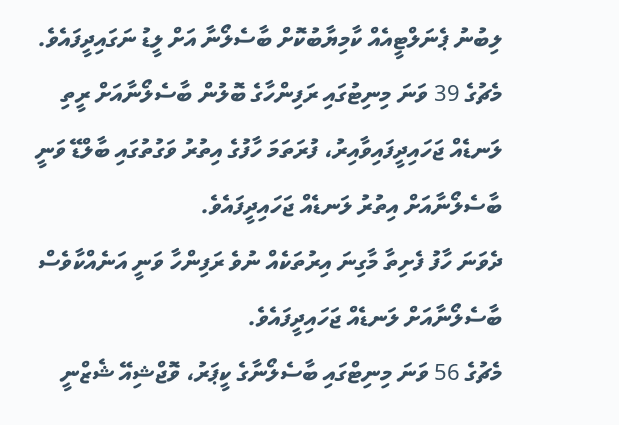ލިބުނު ޕެނަލްޓީއެއް ކާމިޔާބުކޮށް ބާސެލޯނާ އަށް ލީޑު ނަގައިދީފައެވެ.
މެޗުގެ 39 ވަނަ މިނިޓުގައި ރަފިންހާގެ ބޮލުން ބާސެލޯނާއަށް ރީތި ލަނޑެއް ޖަހައިދީފައިވާއިރު، ފުރަތަމަ ހާފުގެ އިތުރު ވަގުތުގައި ބާލްޑޭ ވަނީ ބާސެލޯނާއަށް އިތުރު ލަނޑެއް ޖަހައިދީފައެވެ.
ދެވަނަ ހާފު ފެށިތާ މާގިނަ އިރުތަކެއް ނުވެ ރަފިންހާ ވަނީ އަނެއްކާވެސް ބާސެލޯނާއަށް ލަނޑެއް ޖަހައިދީފައެވެ.
މެޗުގެ 56 ވަނަ މިނިޓްގައި ބާސެލޯނާގެ ކީޕަރު، ވޮޖްޝިއޭ ޝެޒްނީ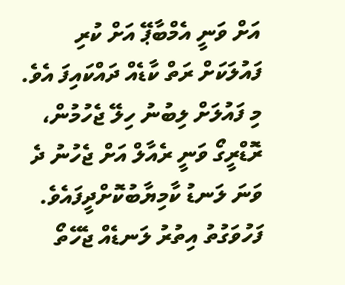އަށް ވަނީ އެމްބާޕޭ އަށް ކުރި ފައުލަކަށް ރަތް ކާޑެއް ދައްކައިފަ އެވެ. މި ފައުލަށް ލިބުނު ހިލޭ ޖެހުމުން، ރޮޑްރީގޯ ވަނީ ރެއާލް އަށް ޖެހުނު ދެ ވަނަ ލަނޑު ކާމިޔާބުކޮށްދީފައެވެ.
ފަހުވަގުތު އިތުރު ލަނޑެއް ޖެހޭތޯ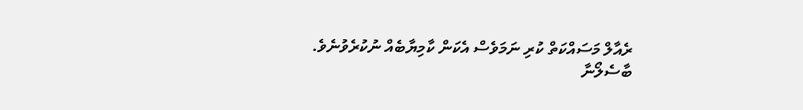ރެއާލް މަސައްކަތް ކުރި ނަމަވެސް އެކަން ކާމިޔާބެއް ނުކުރެވުނެވެ.
ބާސެލޯނާ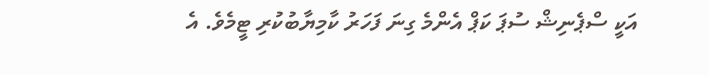އަކީ ސްޕެނިޝް ސުޕަ ކަޕް އެންމެ ގިނަ ފަހަރު ކާމިޔާބުކުރި ޓީމެވެ. އެ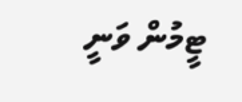ޓީމުން ވަނީ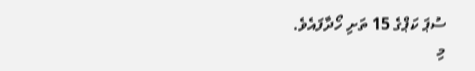ސުޕަ ކަޕްގެ 15 ތަށި ހޯދާފައެވެ.
މި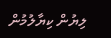ލިޔުން ކިޔާލުމުން